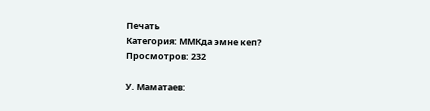Печать
Категория: ММКда эмне кеп?
Просмотров: 232

У. Маматаев: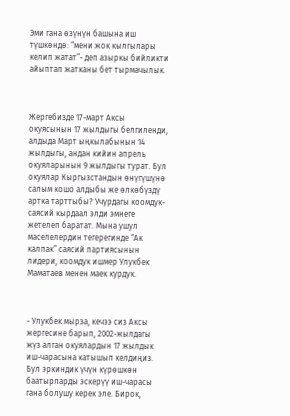Эми гана өзүнүн башына иш түшкөндө: “мени жок кылгылары келип жатат”- деп азыркы бийликти айыптап жатканы бет тырмачылык.



Жергебизде 17-март Аксы окуясынын 17 жылдыгы белгиленди, алдыда Март ыңкылабынын 14 жылдыгы, андан кийин апрель окуяларынын 9 жылдыгы турат. Бул окуялар Кыргызстандын өнүгүшүнө салым кошо алдыбы же өлкөбүздү артка тарттыбы? Учурдагы коомдук-саясий кырдаал элди эмнеге жетелеп баратат. Мына ушул маселелердин тегерегинде “Ак калпак” саясий партиясынын лидери, коомдук ишмер Улукбек Маматаев менен маек курдук.



- Улукбек мырза, кечээ сиз Аксы жергесине барып, 2002-жылдагы жүз алган окуялардын 17 жылдык иш-чарасына катышып келдиңиз. Бул эркиндик үчүн күрөшкөн баатырларды эскерүү иш-чарасы гана болушу керек эле. Бирок,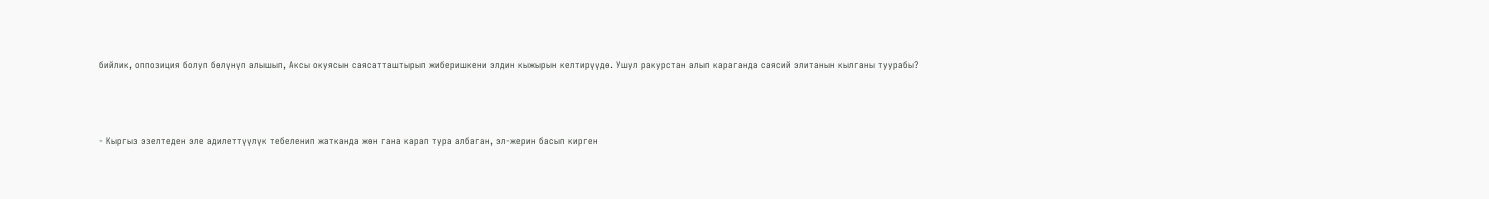бийлик, оппозиция болуп бөлүнүп алышып, Аксы окуясын саясатташтырып жиберишкени элдин кыжырын келтирүүдө. Ушул ракурстан алып караганда саясий элитанын кылганы туурабы?



- Кыргыз эзелтеден эле адилеттүүлүк тебеленип жатканда жөн гана карап тура албаган, эл-жерин басып кирген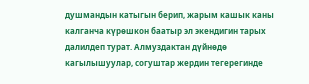душмандын катыгын берип, жарым кашык каны калганча күрөшкон баатыр эл экендигин тарых далилдеп турат. Алмуздактан дүйнөдө кагылышуулар, согуштар жердин тегерегинде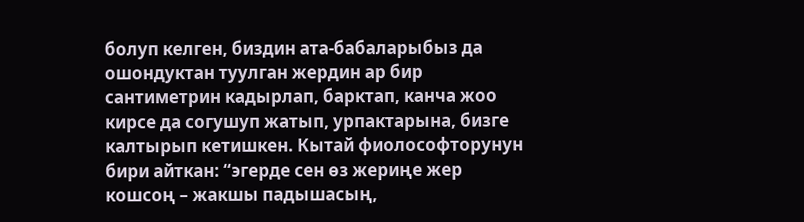болуп келген, биздин ата-бабаларыбыз да ошондуктан туулган жердин ар бир сантиметрин кадырлап, барктап, канча жоо кирсе да согушуп жатып, урпактарына, бизге калтырып кетишкен. Кытай фиолософторунун бири айткан: “эгерде сен өз жериңе жер кошсоң – жакшы падышасың,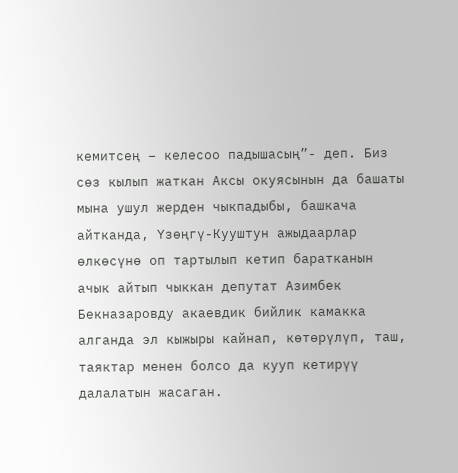кемитсең – келесоо падышасың”- деп. Биз сөз кылып жаткан Аксы окуясынын да башаты мына ушул жерден чыкпадыбы, башкача айтканда, Үзөңгү-Кууштун ажыдаарлар өлкөсүнө оп тартылып кетип баратканын ачык айтып чыккан депутат Азимбек Бекназаровду акаевдик бийлик камакка алганда эл кыжыры кайнап, көтөрүлүп, таш, таяктар менен болсо да кууп кетирүү далалатын жасаган.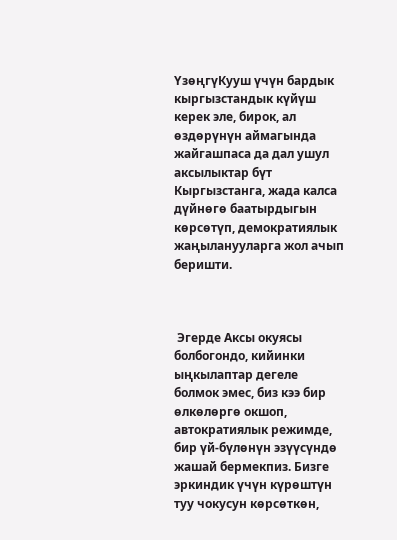ҮзөңгүКууш үчүн бардык кыргызстандык күйүш керек эле, бирок, ал өздөрүнүн аймагында жайгашпаса да дал ушул аксылыктар бүт Кыргызстанга, жада калса дүйнөгө баатырдыгын көрсөтүп, демократиялык жаңыланууларга жол ачып беришти.



 Эгерде Аксы окуясы болбогондо, кийинки ыңкылаптар дегеле болмок эмес, биз кээ бир өлкөлөргө окшоп, автократиялык режимде, бир үй-бүлөнүн эзүүсүндө жашай бермекпиз. Бизге эркиндик үчүн күрөштүн туу чокусун көрсөткөн,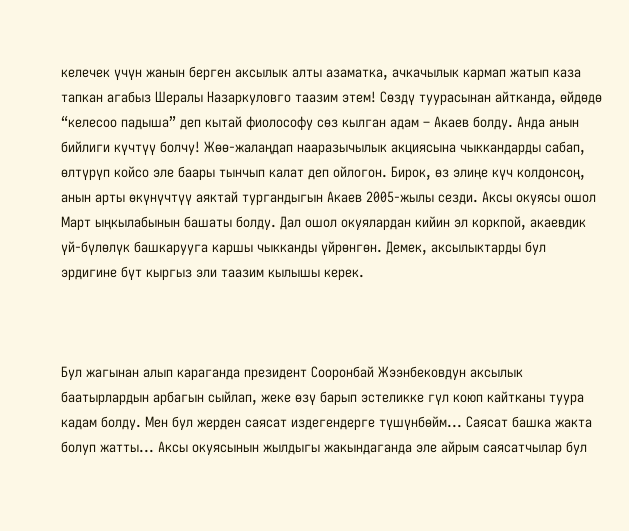келечек үчүн жанын берген аксылык алты азаматка, ачкачылык кармап жатып каза тапкан агабыз Шералы Назаркуловго таазим этем! Сөздү туурасынан айтканда, өйдөдө “келесоо падыша” деп кытай фиолософу сөз кылган адам – Акаев болду. Анда анын бийлиги күчтүү болчу! Жөө-жалаңдап нааразычылык акциясына чыккандарды сабап, өлтүрүп койсо эле баары тынчып калат деп ойлогон. Бирок, өз элиңе күч колдонсоң, анын арты өкүнүчтүү аяктай тургандыгын Акаев 2005-жылы сезди. Аксы окуясы ошол Март ыңкылабынын башаты болду. Дал ошол окуялардан кийин эл коркпой, акаевдик үй-бүлөлүк башкарууга каршы чыкканды үйрөнгөн. Демек, аксылыктарды бул эрдигине бүт кыргыз эли таазим кылышы керек.



Бул жагынан алып караганда президент Сооронбай Жээнбековдун аксылык баатырлардын арбагын сыйлап, жеке өзү барып эстеликке гүл коюп кайтканы туура кадам болду. Мен бул жерден саясат издегендерге түшүнбөйм... Саясат башка жакта болуп жатты... Аксы окуясынын жылдыгы жакындаганда эле айрым саясатчылар бул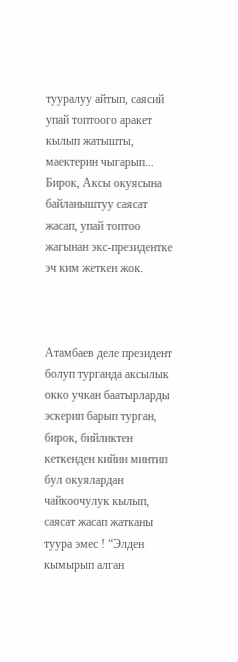тууралуу айтып, саясий упай топтоого аракет кылып жатышты, маектерин чыгарып... Бирок, Аксы окуясына байланыштуу саясат жасап, упай топтоо жагынан экс-президентке эч ким жеткен жок.



Атамбаев деле президент болуп турганда аксылык окко учкан баатырларды эскерип барып турган, бирок, бийликтен кеткенден кийин минтип бул окуялардан чайкоочулук кылып, саясат жасап жатканы туура эмес ! “Элден кымырып алган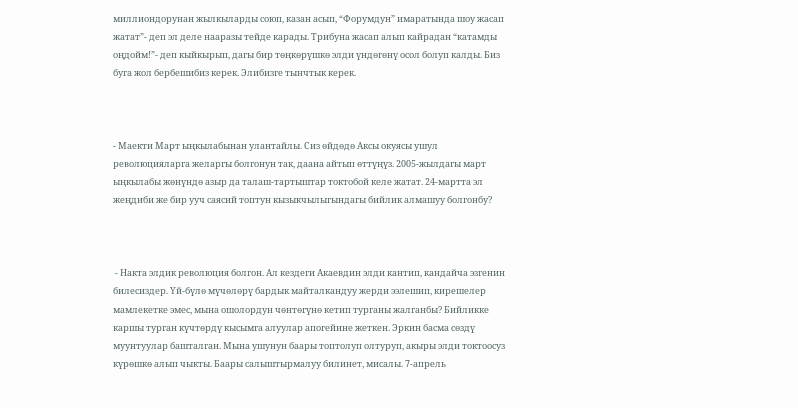миллиондорунан жылкыларды союп, казан асып, “Форумдун” имаратында шоу жасап жатат”- деп эл деле нааразы тейде карады. Трибуна жасап алып кайрадан “катамды оңдойм!”- деп кыйкырып, дагы бир төңкөрүшкө элди үндөгөнү осол болуп калды. Биз буга жол бербешибиз керек. Элибизге тынчтык керек.



- Маекти Март ыңкылабынан улантайлы. Сиз өйдөдө Аксы окуясы ушул революцияларга желаргы болгонун так, даана айтып өттүңүз. 2005-жылдагы март ыңкылабы жөнүндө азыр да талаш-тартыштар токтобой келе жатат. 24-мартта эл жеңдиби же бир ууч саясий топтун кызыкчылыгындагы бийлик алмашуу болгонбу?



 - Накта элдик революция болгон. Ал кездеги Акаевдин элди кантип, кандайча эзгенин билесиздер. Үй-бүлө мүчөлөрү бардык майталкандуу жерди ээлешип, кирешелер мамлекетке эмес, мына ошолордун чөнтөгүнө кетип турганы жалганбы? Бийликке каршы турган күчтөрдү кысымга алуулар апогейине жеткен. Эркин басма сөздү муунтуулар башталган. Мына ушунун баары топтолуп олтуруп, акыры элди токтоосуз күрөшкө алып чыкты. Баары салыштырмалуу билинет, мисалы. 7-апрель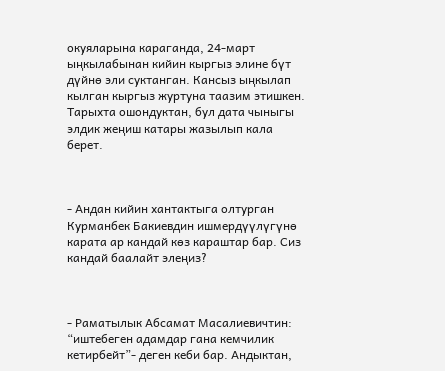окуяларына караганда, 24-март ыңкылабынан кийин кыргыз элине бүт дүйнө эли суктанган. Кансыз ыңкылап кылган кыргыз журтуна таазим этишкен. Тарыхта ошондуктан, бул дата чыныгы элдик жеңиш катары жазылып кала берет.



- Андан кийин хантактыга олтурган Курманбек Бакиевдин ишмердүүлүгүнө карата ар кандай көз караштар бар. Сиз кандай баалайт элеңиз?



- Раматылык Абсамат Масалиевичтин: “иштебеген адамдар гана кемчилик кетирбейт”- деген кеби бар. Андыктан,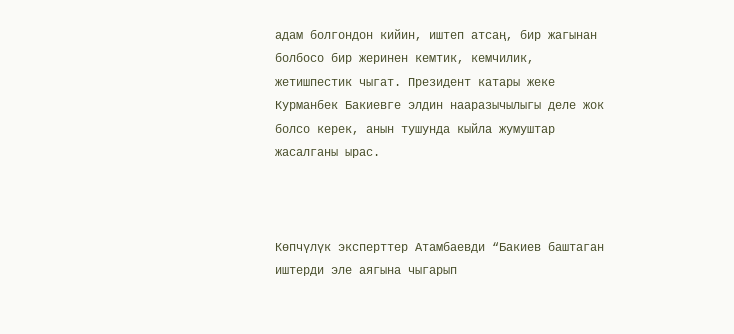адам болгондон кийин, иштеп атсаң, бир жагынан болбосо бир жеринен кемтик, кемчилик, жетишпестик чыгат. Президент катары жеке Курманбек Бакиевге элдин нааразычылыгы деле жок болсо керек, анын тушунда кыйла жумуштар жасалганы ырас.



Көпчүлүк эксперттер Атамбаевди “Бакиев баштаган иштерди эле аягына чыгарып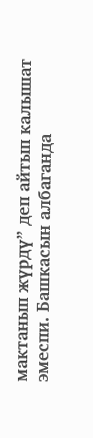мактанып жүрдү” деп айтып калышат эмеспи. Башкасын албаганда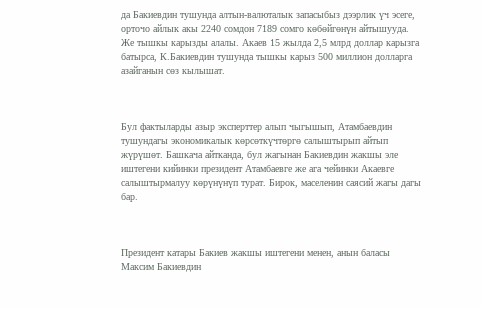да Бакиевдин тушунда алтын-валюталык запасыбыз дээрлик үч эсеге, орточо айлык акы 2240 сомдон 7189 сомго көбөйгөнүн айтышууда. Же тышкы карызды алалы. Акаев 15 жылда 2,5 млрд доллар карызга батырса, К.Бакиевдин тушунда тышкы карыз 500 миллион долларга азайганын сөз кылышат.



Бул фактыларды азыр эксперттер алып чыгышып, Атамбаевдин тушундагы экономикалык көрсөткүчтөргө салыштырып айтып жүрүшөт. Башкача айтканда, бул жагынан Бакиевдин жакшы эле иштегени кийинки президент Атамбаевге же ага чейинки Акаевге салыштырмалуу көрүнүнүп турат. Бирок, маселенин саясий жагы дагы бар.



Президент катары Бакиев жакшы иштегени менен, анын баласы Максим Бакиевдин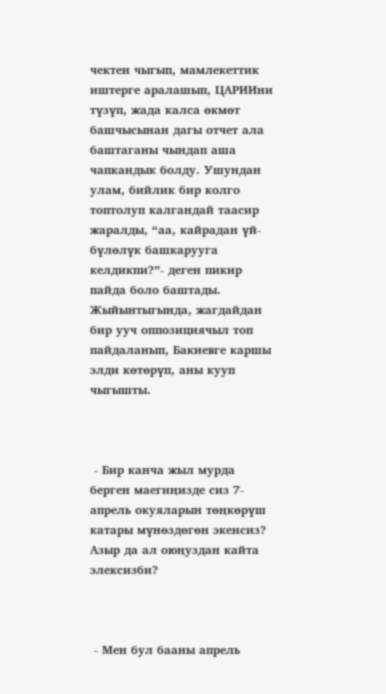чектен чыгып, мамлекеттик иштерге аралашып, ЦАРИИни түзүп, жада калса өкмөт башчысынан дагы отчет ала баштаганы чындап аша чапкандык болду. Ушундан улам, бийлик бир колго топтолуп калгандай таасир жаралды, “аа, кайрадан үй-бүлөлүк башкарууга келдикпи?”- деген пикир пайда боло баштады. Жыйынтыгында, жагдайдан бир ууч оппозициячыл топ пайдаланып, Бакиевге каршы элди көтөрүп, аны кууп чыгышты.



 - Бир канча жыл мурда берген маегиңизде сиз 7-апрель окуяларын төңкөрүш катары мүнөздөгөн экенсиз? Азыр да ал оюңуздан кайта элексизби?



 - Мен бул бааны апрель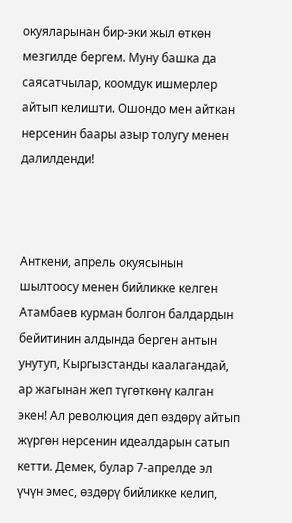окуяларынан бир-эки жыл өткөн мезгилде бергем. Муну башка да саясатчылар, коомдук ишмерлер айтып келишти. Ошондо мен айткан нерсенин баары азыр толугу менен далилденди!



Анткени, апрель окуясынын шылтоосу менен бийликке келген Атамбаев курман болгон балдардын бейитинин алдында берген антын унутуп, Кыргызстанды каалагандай, ар жагынан жеп түгөткөнү калган экен! Ал революция деп өздөрү айтып жүргөн нерсенин идеалдарын сатып кетти. Демек, булар 7-апрелде эл үчүн эмес, өздөрү бийликке келип,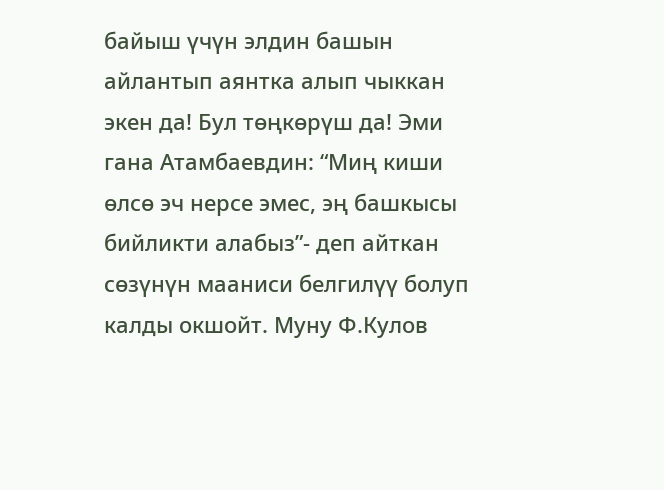байыш үчүн элдин башын айлантып аянтка алып чыккан экен да! Бул төңкөрүш да! Эми гана Атамбаевдин: “Миң киши өлсө эч нерсе эмес, эң башкысы бийликти алабыз”- деп айткан сөзүнүн мааниси белгилүү болуп калды окшойт. Муну Ф.Кулов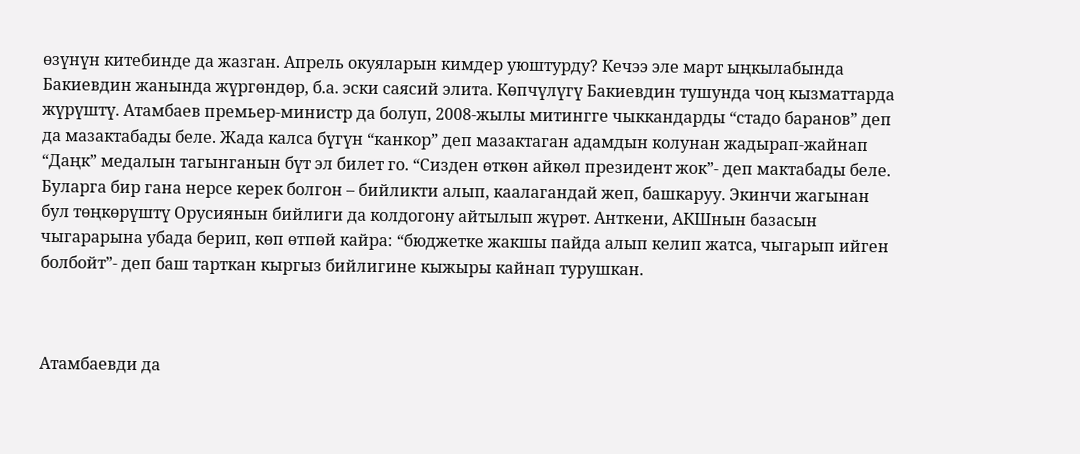өзүнүн китебинде да жазган. Апрель окуяларын кимдер уюштурду? Кечээ эле март ыңкылабында Бакиевдин жанында жүргөндөр, б.а. эски саясий элита. Көпчүлүгү Бакиевдин тушунда чоң кызматтарда жүрүштү. Атамбаев премьер-министр да болуп, 2008-жылы митингге чыккандарды “стадо баранов” деп да мазактабады беле. Жада калса бүгүн “канкор” деп мазактаган адамдын колунан жадырап-жайнап “Даңк” медалын тагынганын бүт эл билет го. “Сизден өткөн айкөл президент жок”- деп мактабады беле. Буларга бир гана нерсе керек болгон – бийликти алып, каалагандай жеп, башкаруу. Экинчи жагынан бул төңкөрүштү Орусиянын бийлиги да колдогону айтылып жүрөт. Анткени, АКШнын базасын чыгарарына убада берип, көп өтпөй кайра: “бюджетке жакшы пайда алып келип жатса, чыгарып ийген болбойт”- деп баш тарткан кыргыз бийлигине кыжыры кайнап турушкан.



Атамбаевди да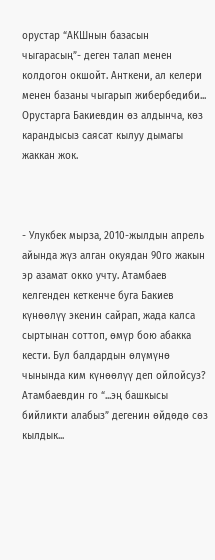орустар “АКШнын базасын чыгарасың”- деген талап менен колдогон окшойт. Анткени, ал келери менен базаны чыгарып жибербедиби... Орустарга Бакиевдин өз алдынча, көз карандысыз саясат кылуу дымагы жаккан жок.



- Улукбек мырза, 2010-жылдын апрель айында жүз алган окуядан 90го жакын эр азамат окко учту. Атамбаев келгенден кеткенче буга Бакиев күнөөлүү экенин сайрап, жада калса сыртынан соттоп, өмүр бою абакка кести. Бул балдардын өлүмүнө чынында ким күнөөлүү деп ойлойсуз? Атамбаевдин го “...эң башкысы бийликти алабыз” дегенин өйдөдө сөз кылдык...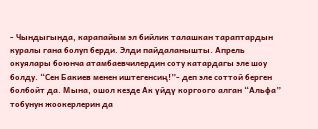- Чындыгында, карапайым эл бийлик талашкан тараптардын куралы гана болуп берди. Элди пайдаланышты. Апрель окуялары боюнча атамбаевчилердин соту катардагы эле шоу болду. “Сен Бакиев менен иштегенсиң!”- деп эле соттой берген болбойт да. Мына, ошол кезде Ак үйдү коргоого алган “Альфа” тобунун жоокерлерин да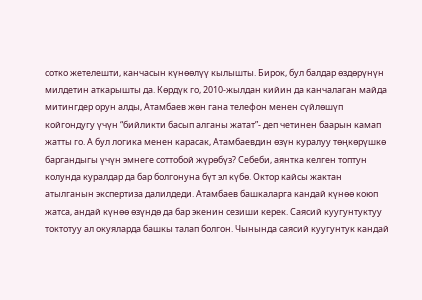сотко жетелешти, канчасын күнөөлүү кылышты. Бирок, бул балдар өздөрүнүн милдетин аткарышты да. Көрдүк го, 2010-жылдан кийин да канчалаган майда митингдер орун алды, Атамбаев жөн гана телефон менен сүйлөшүп койгондугу үчүн “бийликти басып алганы жатат”- деп четинен баарын камап жатты го. А бул логика менен карасак, Атамбаевдин өзүн куралуу төңкөрүшкө баргандыгы үчүн эмнеге соттобой жүрөбүз? Себеби, аянтка келген топтун колунда куралдар да бар болгонуна бүт эл күбө. Октор кайсы жактан атылганын экспертиза далилдеди. Атамбаев башкаларга кандай күнөө коюп жатса, андай күнөө өзүндө да бар экенин сезиши керек. Саясий куугунтуктуу токтотуу ал окуяларда башкы талап болгон. Чынында саясий куугунтук кандай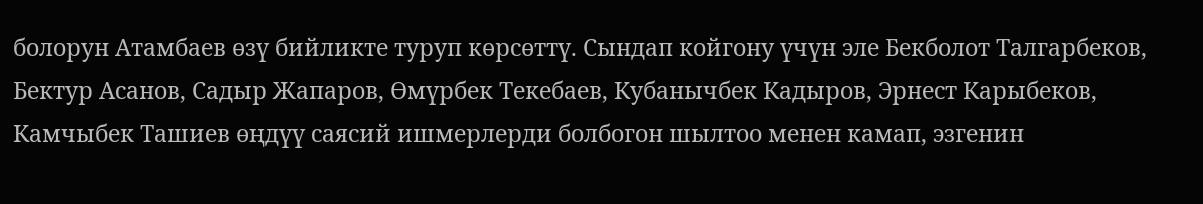болорун Атамбаев өзү бийликте туруп көрсөттү. Сындап койгону үчүн эле Бекболот Талгарбеков, Бектур Асанов, Садыр Жапаров, Өмүрбек Текебаев, Кубанычбек Кадыров, Эрнест Карыбеков, Камчыбек Ташиев өңдүү саясий ишмерлерди болбогон шылтоо менен камап, эзгенин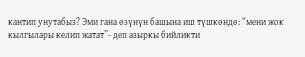кантип унутабыз? Эми гана өзүнүн башына иш түшкөндө: “мени жок кылгылары келип жатат”- деп азыркы бийликти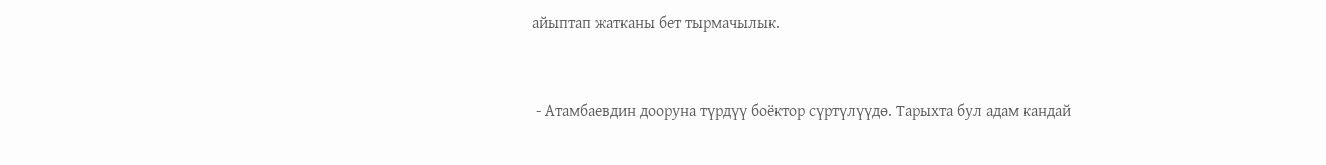айыптап жатканы бет тырмачылык.



 - Атамбаевдин дооруна түрдүү боёктор сүртүлүүдө. Тарыхта бул адам кандай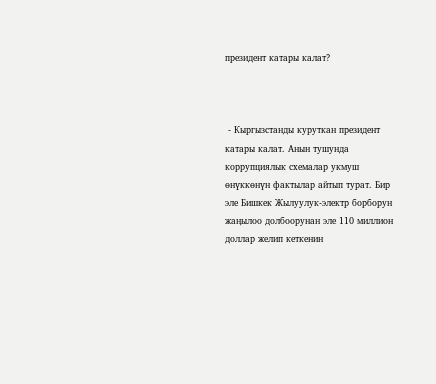президент катары калат?



 - Кыргызстанды куруткан президент катары калат. Анын тушунда коррупциялык схемалар укмуш өнүккөнүн фактылар айтып турат. Бир эле Бишкек Жылуулук-электр борборун жаңылоо долбоорунан эле 110 миллион доллар желип кеткенин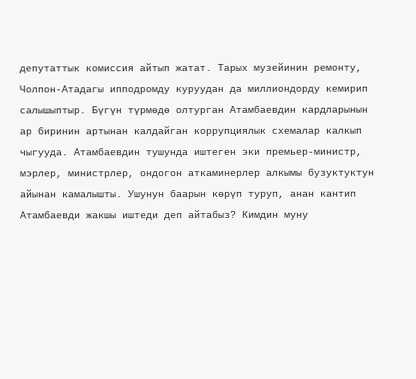депутаттык комиссия айтып жатат. Тарых музейинин ремонту, Чолпон-Атадагы ипподромду куруудан да миллиондорду кемирип салышыптыр. Бүгүн түрмөдө олтурган Атамбаевдин кардларынын ар биринин артынан калдайган коррупциялык схемалар калкып чыгууда. Атамбаевдин тушунда иштеген эки премьер-министр, мэрлер, министрлер, ондогон аткаминерлер алкымы бузуктуктун айынан камалышты. Ушунун баарын көрүп туруп, анан кантип Атамбаевди жакшы иштеди деп айтабыз? Кимдин муну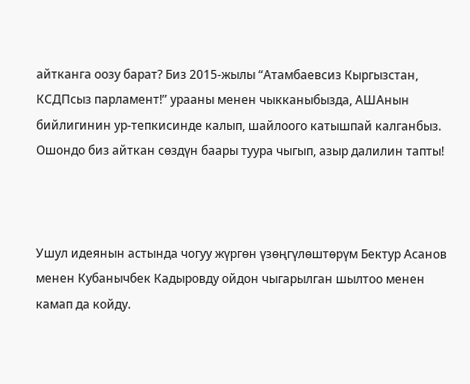айтканга оозу барат? Биз 2015-жылы “Атамбаевсиз Кыргызстан, КСДПсыз парламент!” урааны менен чыкканыбызда, АШАнын бийлигинин ур-тепкисинде калып, шайлоого катышпай калганбыз. Ошондо биз айткан сөздүн баары туура чыгып, азыр далилин тапты!



Ушул идеянын астында чогуу жүргөн үзөңгүлөштөрүм Бектур Асанов менен Кубанычбек Кадыровду ойдон чыгарылган шылтоо менен камап да койду.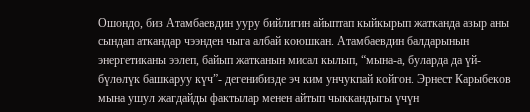Ошондо, биз Атамбаевдин ууру бийлигин айыптап кыйкырып жатканда азыр аны сындап аткандар чээнден чыга албай коюшкан. Атамбаевдин балдарынын энергетиканы ээлеп, байып жатканын мисал кылып, “мына-а, буларда да үй-бүлөлүк башкаруу күч”- дегенибизде эч ким унчукпай койгон. Эрнест Карыбеков мына ушул жагдайды фактылар менен айтып чыккандыгы үчүн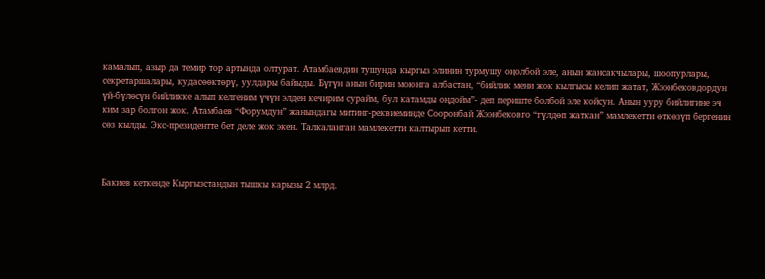камалып, азыр да темир тор артында олтурат. Атамбаевдин тушунда кыргыз элинин турмушу оңолбой эле, анын жансакчылары, шоопурлары, секретаршалары, кудасөөктөрү, уулдары байыды. Бүгүн анын бирин моюнга албастан, “бийлик мени жок кылгысы келип жатат, Жээнбековдордун үй-бүлөсүн бийликке алып келгеним үчүн элден кечирим сурайм, бул катамды оңдойм”- деп периште болбой эле койсун. Анын ууру бийлигине эч ким зар болгон жок. Атамбаев “Форумдун” жанындагы митинг-реквиеминде Сооронбай Жээнбековго “гүлдөп жаткан” мамлекетти өткөзүп бергенин сөз кылды. Экс-президентте бет деле жок экен. Талкаланган мамлекетти калтырып кетти.



Бакиев кеткенде Кыргызстандын тышкы карызы 2 млрд.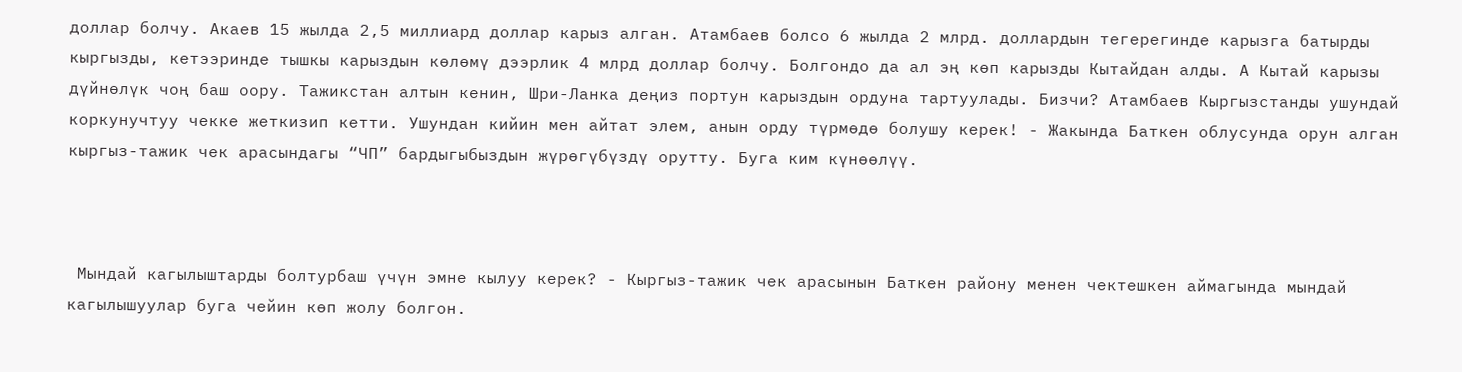доллар болчу. Акаев 15 жылда 2,5 миллиард доллар карыз алган. Атамбаев болсо 6 жылда 2 млрд. доллардын тегерегинде карызга батырды кыргызды, кетээринде тышкы карыздын көлөмү дээрлик 4 млрд доллар болчу. Болгондо да ал эң көп карызды Кытайдан алды. А Кытай карызы дүйнөлүк чоң баш оору. Тажикстан алтын кенин, Шри-Ланка деңиз портун карыздын ордуна тартуулады. Бизчи? Атамбаев Кыргызстанды ушундай коркунучтуу чекке жеткизип кетти. Ушундан кийин мен айтат элем, анын орду түрмөдө болушу керек! - Жакында Баткен облусунда орун алган кыргыз-тажик чек арасындагы “ЧП” бардыгыбыздын жүрөгүбүздү орутту. Буга ким күнөөлүү.



 Мындай кагылыштарды болтурбаш үчүн эмне кылуу керек? - Кыргыз-тажик чек арасынын Баткен району менен чектешкен аймагында мындай кагылышуулар буга чейин көп жолу болгон.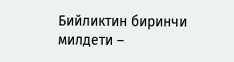Бийликтин биринчи милдети –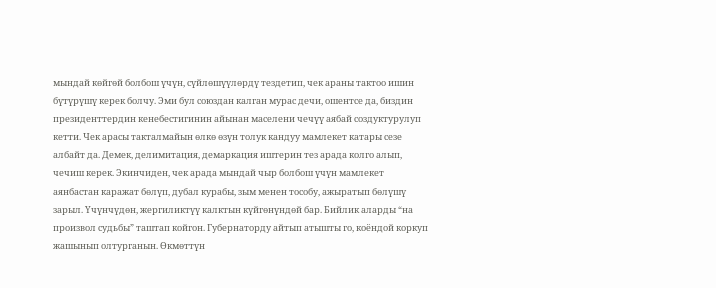мындай көйгөй болбош үчүн, сүйлөшүүлөрдү тездетип, чек араны тактоо ишин бүтүрүшү керек болчу. Эми бул союздан калган мурас дечи, ошентсе да, биздин президенттердин кенебестигинин айынан маселени чечүү аябай создуктурулуп кетти. Чек арасы такталмайын өлкө өзүн толук кандуу мамлекет катары сезе албайт да. Демек, делимитация, демаркация иштерин тез арада колго алып, чечиш керек. Экинчиден, чек арада мындай чыр болбош үчүн мамлекет аянбастан каражат бөлүп, дубал курабы, зым менен тособу, ажыратып бөлүшү зарыл. Үчүнчүдөн, жергиликтүү калктын күйгөнүндөй бар. Бийлик аларды “на произвол судьбы” таштап койгон. Губернаторду айтып атышты го, коёндой коркуп жашынып олтурганын. Өкмөттүн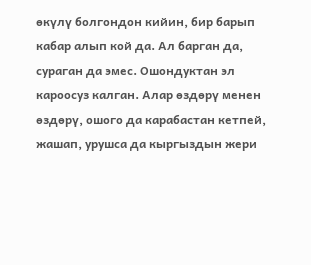өкүлү болгондон кийин, бир барып кабар алып кой да. Ал барган да, сураган да эмес. Ошондуктан эл кароосуз калган. Алар өздөрү менен өздөрү, ошого да карабастан кетпей, жашап, урушса да кыргыздын жери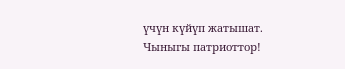үчүн күйүп жатышат. Чыныгы патриоттор!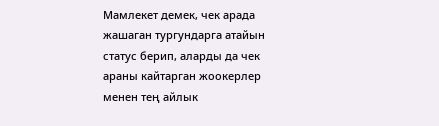Мамлекет демек, чек арада жашаган тургундарга атайын статус берип, аларды да чек араны кайтарган жоокерлер менен тең айлык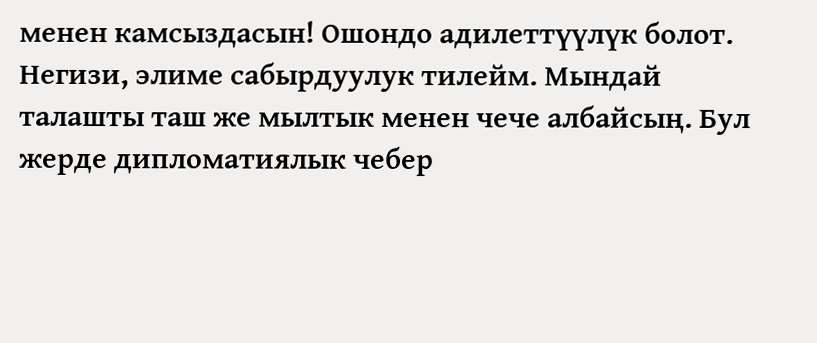менен камсыздасын! Ошондо адилеттүүлүк болот. Негизи, элиме сабырдуулук тилейм. Мындай талашты таш же мылтык менен чече албайсың. Бул жерде дипломатиялык чебер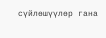сүйлөшүүлөр гана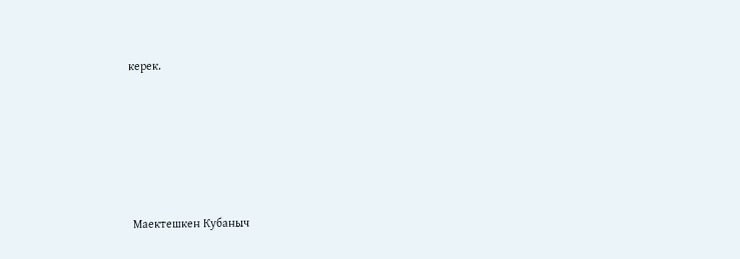керек.







 Маектешкен Кубаныч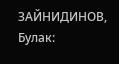ЗАЙНИДИНОВ, Булак: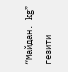“Майдан. kg” гезити